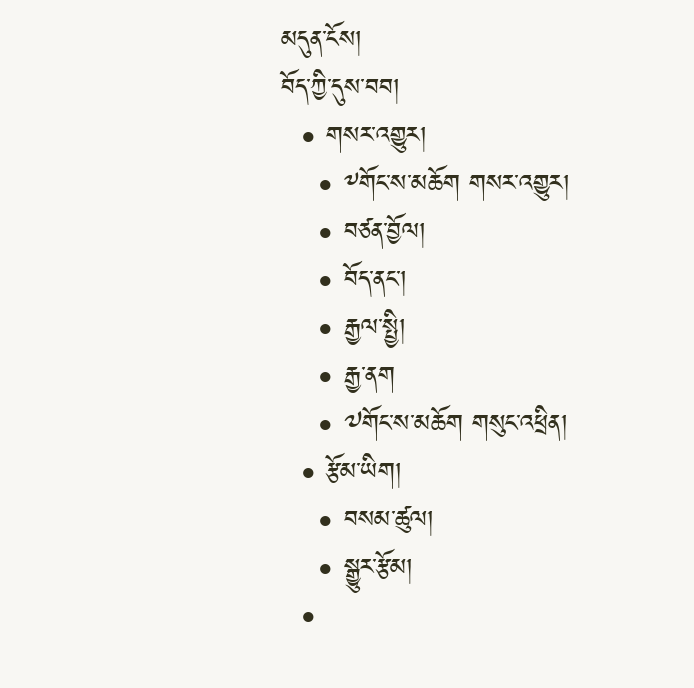མདུན་ངོས།
བོད་ཀྱི་དུས་བབ།
  • གསར་འགྱུར།
    • ༸གོང་ས་མཆོག གསར་འགྱུར།
    • བཙན་བྱོལ།
    • བོད་ནང་།
    • རྒྱལ་སྤྱི།
    • རྒྱ་ནག
    • ༧གོང་ས་མཆོག གསུང་འཕྲིན།
  • རྩོམ་ཡིག།
    • བསམ་ཚུལ།
    • སྒྱུར་རྩོམ།
  •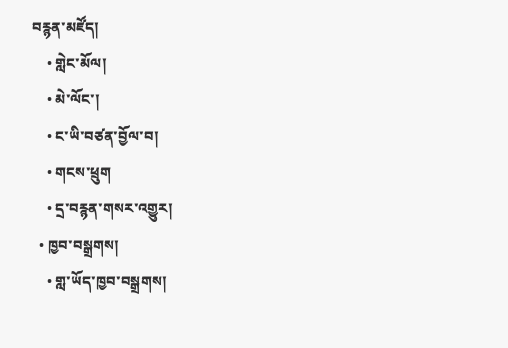བརྙན་མཛོད།
    • གླེང་མོལ།
    • མེ་ལོང་།
    • ང་ཡི་བཙན་བྱོལ་བ།
    • གངས་ཕྲུག
    • དྲ་བརྙན་གསར་འགྱུར།
  • ཁྱབ་བསྒྲགས།
    • གླ་ཡོད་ཁྱབ་བསྒྲགས།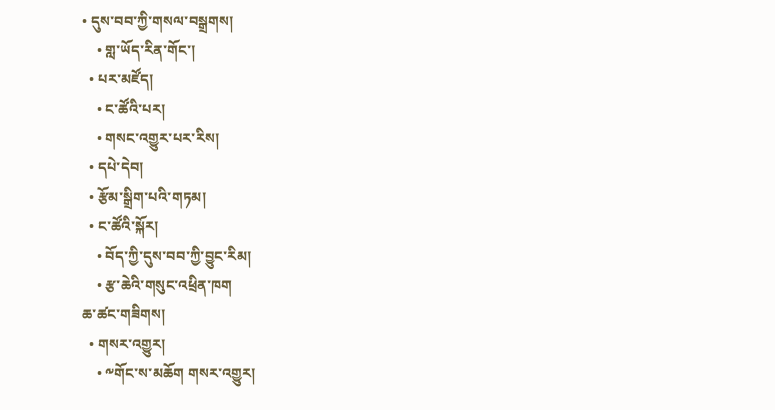• དུས་བབ་ཀྱི་གསལ་བསྒྲགས།
    • གླ་ཡོད་རིན་གོང་།
  • པར་མཛོད།
    • ང་ཚོའི་པར།
    • གསང་འགྱུར་པར་རིས།
  • དཔེ་དེབ།
  • རྩོམ་སྒྲིག་པའི་གཏམ།
  • ང་ཚོའི་སྐོར།
    • བོད་ཀྱི་དུས་བབ་ཀྱི་བྱུང་རིམ།
    • རྩ་ཆེའི་གསུང་འཕྲིན་ཁག
ཆ་ཚང་གཟིགས།
  • གསར་འགྱུར།
    • ༸གོང་ས་མཆོག གསར་འགྱུར།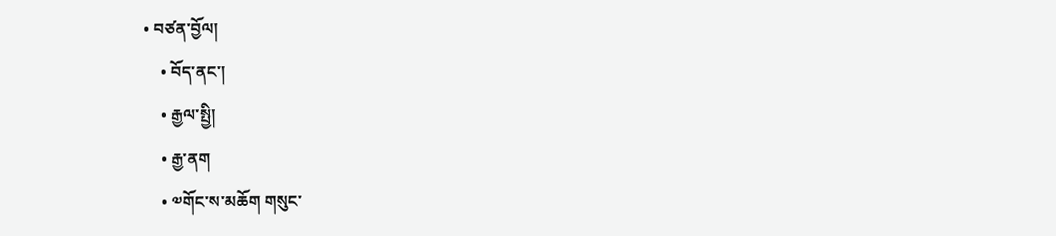• བཙན་བྱོལ།
    • བོད་ནང་།
    • རྒྱལ་སྤྱི།
    • རྒྱ་ནག
    • ༧གོང་ས་མཆོག གསུང་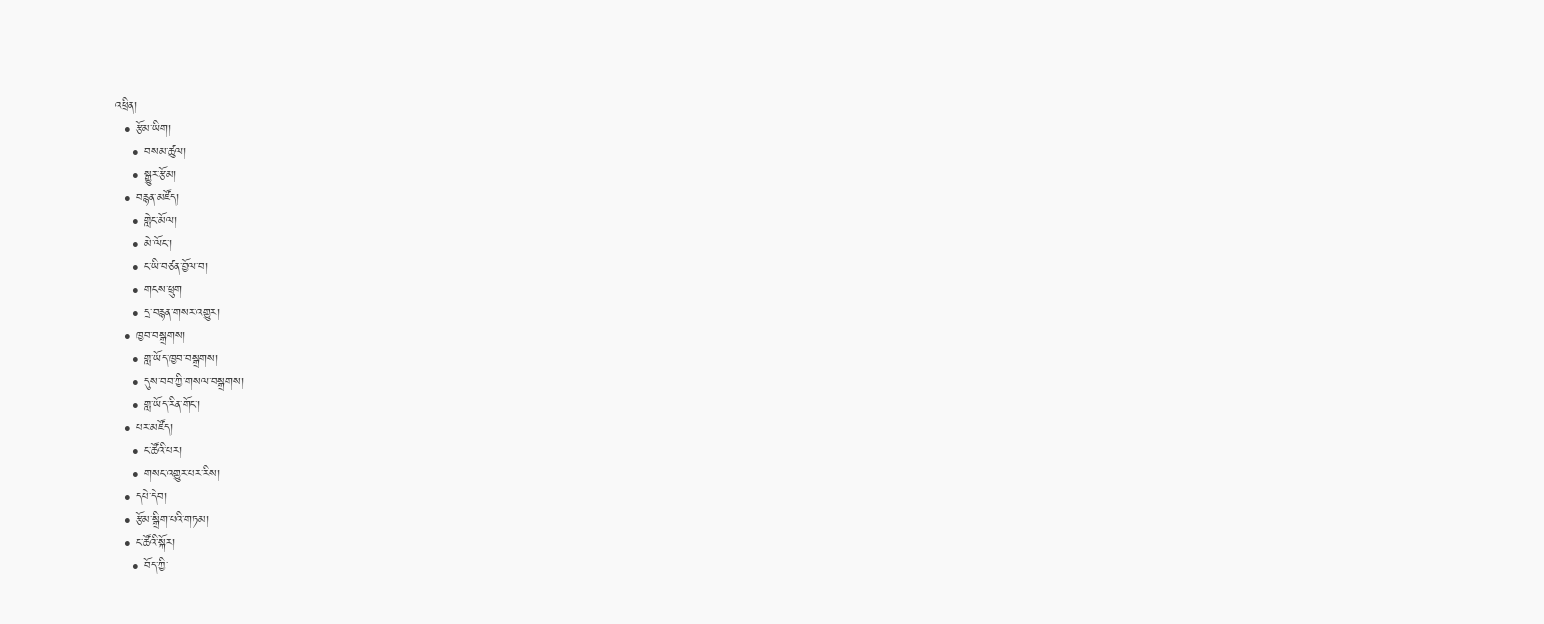འཕྲིན།
  • རྩོམ་ཡིག།
    • བསམ་ཚུལ།
    • སྒྱུར་རྩོམ།
  • བརྙན་མཛོད།
    • གླེང་མོལ།
    • མེ་ལོང་།
    • ང་ཡི་བཙན་བྱོལ་བ།
    • གངས་ཕྲུག
    • དྲ་བརྙན་གསར་འགྱུར།
  • ཁྱབ་བསྒྲགས།
    • གླ་ཡོད་ཁྱབ་བསྒྲགས།
    • དུས་བབ་ཀྱི་གསལ་བསྒྲགས།
    • གླ་ཡོད་རིན་གོང་།
  • པར་མཛོད།
    • ང་ཚོའི་པར།
    • གསང་འགྱུར་པར་རིས།
  • དཔེ་དེབ།
  • རྩོམ་སྒྲིག་པའི་གཏམ།
  • ང་ཚོའི་སྐོར།
    • བོད་ཀྱི་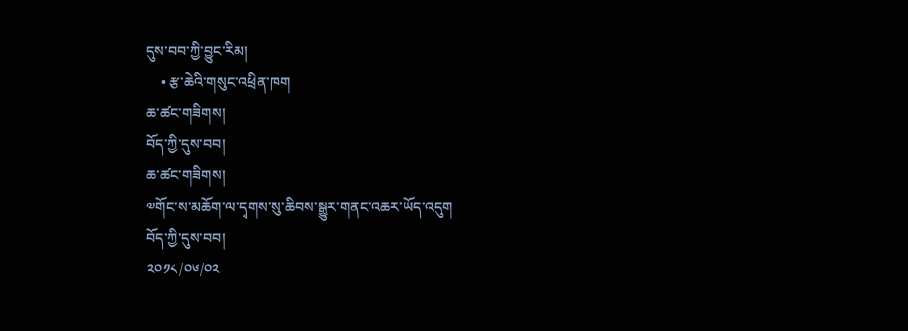དུས་བབ་ཀྱི་བྱུང་རིམ།
    • རྩ་ཆེའི་གསུང་འཕྲིན་ཁག
ཆ་ཚང་གཟིགས།
བོད་ཀྱི་དུས་བབ།
ཆ་ཚང་གཟིགས།
༧གོང་ས་མཆོག་ལ་དྭགས་སུ་ཆིབས་སྒྱུར་གནང་འཆར་ཡོད་འདུག
བོད་ཀྱི་དུས་བབ།
༢༠༡༨/༠༦/༠༢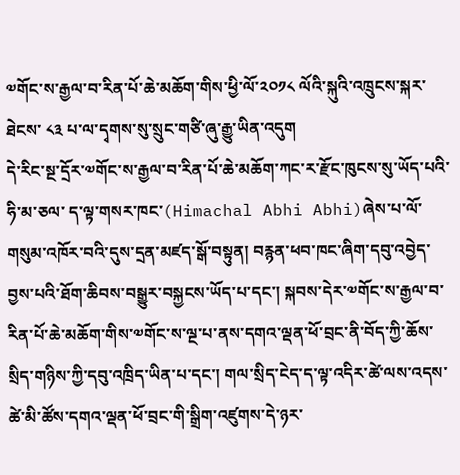༧གོང་ས་རྒྱལ་བ་རིན་པོ་ཆེ་མཆོག་གིས་ཕྱི་ལོ་༢༠༡༨ ལོའི་སྐུའི་འཁྲུངས་སྐར་ཐེངས་ ༨༣ པ་ལ་དྭགས་སུ་སྲུང་གཙི་ཞུ་རྒྱུ་ཡིན་འདུག
དེ་རིང་སྔ་དྲོར་༧གོང་ས་རྒྱལ་བ་རིན་པོ་ཆེ་མཆོག་ཀང་ར་རྫོང་ཁུངས་སུ་ཡོད་པའི་ཧི་མ་ཅལ་ ད་ལྟ་གསར་ཁང་(Himachal Abhi Abhi)ཞེས་པ་ལོ་གསུམ་འཁོར་བའི་དུས་དྲན་མཛད་སྒོ་བསྟུན། བརྙན་ཕབ་ཁང་ཞིག་དབུ་འབྱེད་བྱས་པའི་ཐོག་ཆིབས་བསྒྱུར་བསྐྱངས་ཡོད་པ་དང་། སྐབས་དེར་༧གོང་ས་རྒྱལ་བ་རིན་པོ་ཆེ་མཆོག་གིས་༧གོང་ས་ལྔ་པ་ནས་དགའ་ལྡན་ཕོ་བྲང་ནི་བོད་ཀྱི་ཆོས་སྲིད་གཉིས་ཀྱི་དབུ་འཁྲིད་ཡིན་པ་དང་། གལ་སྲིད་ངེད་ད་ལྟ་འདིར་ཚེ་ལས་འདས་ཚེ་མི་ཚོས་དགའ་ལྡན་ཕོ་བྲང་གི་སྒྲིག་འཛུགས་དེ་ཉར་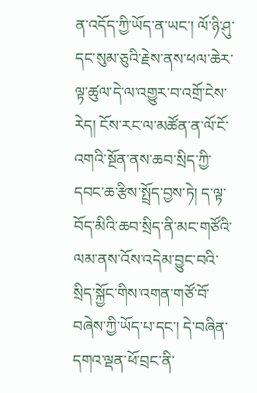ན་འདོད་ཀྱི་ཡོད་ན་ཡང་། ལོ་ཉི་ཤུ་དང་སུམ་ཅུའི་རྗེས་ནས་ཕལ་ཆེར་ལྟ་ཚུལ་དེ་ལ་འགྱུར་བ་འགྲོ་ངེས་རེད། ངོས་རང་ལ་མཚོན་ན་ལོ་ངོ་འགའི་སྔོན་ནས་ཆབ་སྲིད་ཀྱི་དབང་ཆ་རྩིས་སྤྲོད་བྱས་ཏེ། ད་ལྟ་བོད་མིའི་ཆབ་སྲིད་ནི་མང་གཙོའི་ལམ་ནས་འོས་འདེམ་བྱུང་བའི་སྲིད་སྐྱོང་གིས་འགན་གཙོ་བོ་བཞེས་ཀྱི་ཡོད་པ་དང་། དེ་བཞིན་དགའ་ལྡན་ཕོ་བྲང་ནི་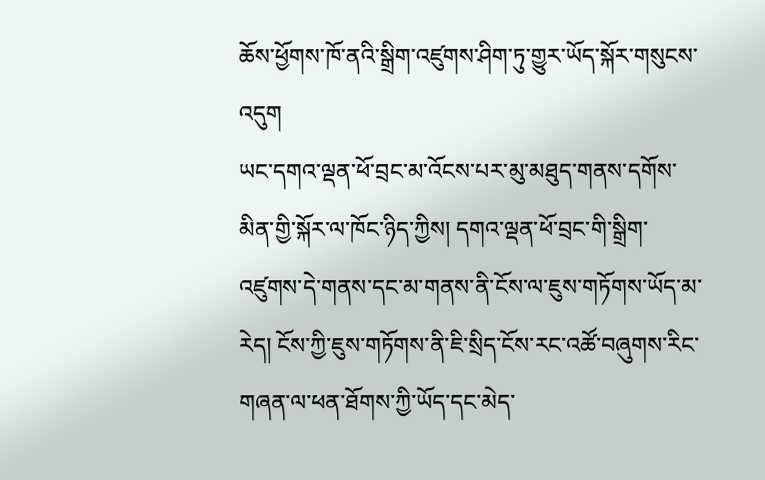ཆོས་ཕྱོགས་ཁོ་ནའི་སྒྲིག་འཛུགས་ཤིག་ཏུ་གྱུར་ཡོད་སྐོར་གསུངས་འདུག
ཡང་དགའ་ལྡན་ཕོ་བྲང་མ་འོངས་པར་མུ་མཐུད་གནས་དགོས་མིན་གྱི་སྐོར་ལ་ཁོང་ཉིད་ཀྱིས། དགའ་ལྡན་ཕོ་བྲང་གི་སྒྲིག་འཛུགས་དེ་གནས་དང་མ་གནས་ནི་ངོས་ལ་ཇུས་གཏོགས་ཡོད་མ་རེད། ངོས་ཀྱི་ཇུས་གཏོགས་ནི་ཇི་སྲིད་ངོས་རང་འཚོ་བཞུགས་རིང་གཞན་ལ་ཕན་ཐོགས་ཀྱི་ཡོད་དང་མེད་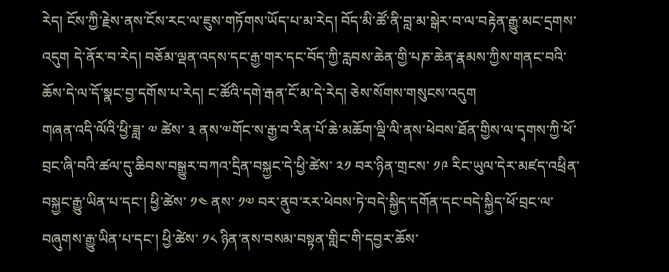རེད། ངོས་ཀྱི་རྗེས་ནས་ངོས་རང་ལ་ཇུས་གཏོགས་ཡོད་པ་མ་རེད། བོད་མི་ཚོ་ནི་བླ་མ་སྒེར་བ་ལ་བརྟེན་རྒྱུ་མང་དྲགས་འདུག དེ་ནོར་བ་རེད། བཅོམ་ལྡན་འདས་དང་རྒྱ་གར་དང་བོད་ཀྱི་རླབས་ཆེན་གྱི་པཎ་ཆེན་རྣམས་ཀྱིས་གནང་བའི་ཆོས་དེ་ལ་དོ་སྣང་བྱ་དགོས་པ་རེད། ང་ཚོའི་དགེ་རྒན་ངོ་མ་དེ་རེད། ཅེས་སོགས་གསུངས་འདུག
གཞན་འདི་ལོའི་ཕྱི་ཟླ་ ༧ ཚེས་ ༣ ནས་༧གོང་ས་རྒྱ་བ་རིན་པོ་ཆེ་མཆོག་ལྡི་ལི་ནས་ཕེབས་ཐོན་གྱིས་ལ་དྭགས་ཀྱི་ཕོ་བྲང་ཞི་བའི་ཚལ་དུ་ཆིབས་བསྒྱུར་བཀའ་དྲིན་བསྐྱང་དེ་ཕྱི་ཚེས་ ༢༡ བར་ཉིན་གྲངས་ ༡༩ རིང་ཡུལ་དེར་མཛད་འཕྲིན་བསྐྱང་རྒྱུ་ཡིན་པ་དང་། ཕྱི་ཚེས་ ༡༤ ནས་ ༡༧ བར་ནུབ་རར་ཕེབས་ཏེ་བདེ་སྐྱིད་དགོན་དང་བདེ་སྐྱིད་ཕོ་བྲང་ལ་བཞུགས་རྒྱུ་ཡིན་པ་དང་། ཕྱི་ཚེས་ ༡༨ ཉིན་ནས་བསམ་བསྟན་གླིང་གི་དབྱར་ཆོས་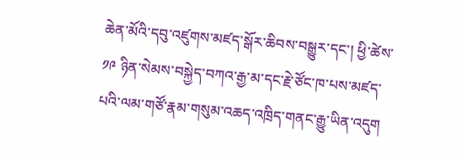ཆེན་མོའི་དབུ་འཛུགས་མཛད་སྒོར་ཆིབས་བསྒྱུར་དང་། ཕྱི་ཚེས་ ༡༩ ཉིན་སེམས་བསྐྱེད་བཀའ་རྒྱ་མ་དང་རྗེ་ཙོང་ཁ་པས་མཛད་པའི་ལམ་གཙོ་རྣམ་གསུམ་འཆད་འཁྲིད་གནང་རྒྱུ་ཡིན་འདུག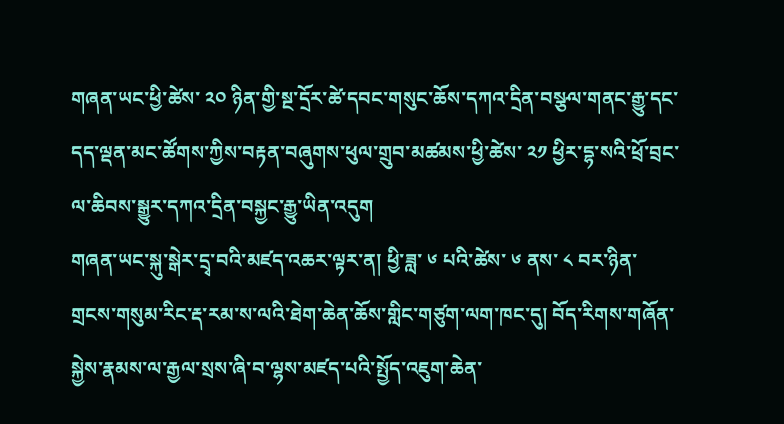གཞན་ཡང་ཕྱི་ཚེས་ ༢༠ ཉིན་གྱི་སྔ་དྲོར་ཚེ་དབང་གསུང་ཆོས་དཀའ་དྲིན་བསྩལ་གནང་རྒྱུ་དང་དད་ལྡན་མང་ཚོགས་ཀྱིས་བརྟན་བཞུགས་ཕུལ་གྲུབ་མཚམས་ཕྱི་ཚེས་ ༢༡ ཕྱིར་དྷ་སའི་ཕྲོ་བྲང་ལ་ཆིབས་སྒྱུར་དཀའ་དྲིན་བསྐྱང་རྒྱུ་ཡིན་འདུག
གཞན་ཡང་སྐུ་སྒེར་དྲྭ་བའི་མཛད་འཆར་ལྟར་ན། ཕྱི་ཟླ་ ༦ པའི་ཚེས་ ༦ ནས་ ༨ བར་ཉིན་གྲངས་གསུམ་རིང་རྡ་རམ་ས་ལའི་ཐེག་ཆེན་ཆོས་གླིང་གཙུག་ལག་ཁང་དུ། བོད་རིགས་གཞོན་སྐྱེས་རྣམས་ལ་རྒྱལ་སྲས་ཞི་བ་ལྷས་མཛད་པའི་སྤྱོད་འཇུག་ཆེན་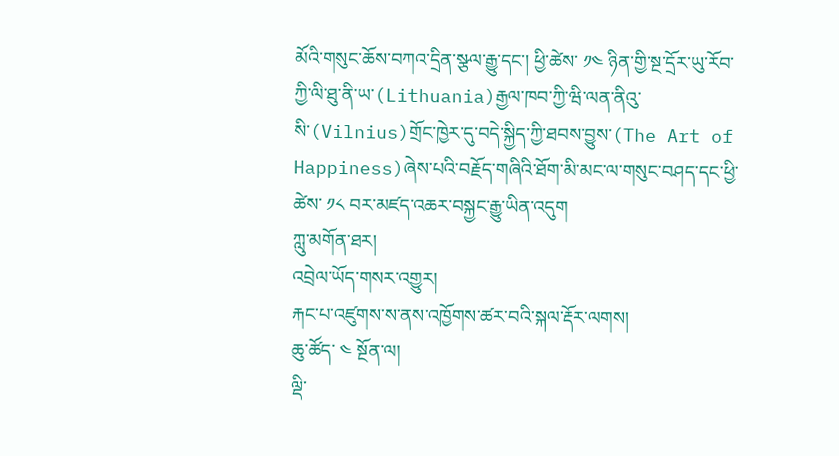མོའི་གསུང་ཆོས་བཀའ་དྲིན་སྩལ་རྒྱུ་དང་། ཕྱི་ཚེས་ ༡༤ ཉིན་གྱི་སྔ་དྲོར་ཡུ་རོབ་ཀྱི་ལི་ཐུ་ནི་ཡ་(Lithuania)རྒྱལ་ཁབ་ཀྱི་ཝི་ལན་ནིའུ་སི་(Vilnius)གྲོང་ཁྱེར་དུ་བདེ་སྐྱིད་ཀྱི་ཐབས་བྱུས་(The Art of Happiness)ཞེས་པའི་བརྗོད་གཞིའི་ཐོག་མི་མང་ལ་གསུང་བཤད་དང་ཕྱི་ཚེས་ ༡༨ བར་མཛད་འཆར་བསྐྱང་རྒྱུ་ཡིན་འདུག
ཀླུ་མགོན་ཐར།
འབྲེལ་ཡོད་གསར་འགྱུར།
རྐང་པ་འཛུགས་ས་ནས་འཁྱོགས་ཚར་བའི་སྐལ་རྡོར་ལགས།
ཆུ་ཚོད་ ༤ སྔོན་ལ།
ལྡི་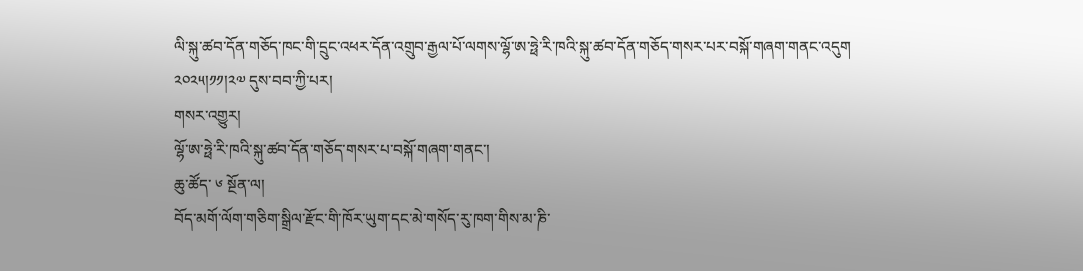ལི་སྐུ་ཚབ་དོན་གཅོད་ཁང་གི་དྲུང་འཕར་དོན་འགྲུབ་རྒྱལ་པོ་ལགས་ལྷོ་ཨ་ཧྥེ་རི་ཁའི་སྐུ་ཚབ་དོན་གཅོད་གསར་པར་བསྐོ་གཞག་གནང་འདུག ༢༠༢༥།༡༡།༢༧ དུས་བབ་ཀྱི་པར།
གསར་འགྱུར།
ལྷོ་ཨ་ཧྥེ་རི་ཁའི་སྐུ་ཚབ་དོན་གཅོད་གསར་པ་བསྐོ་གཞག་གནང་།
ཆུ་ཚོད་ ༦ སྔོན་ལ།
བོད་མགོ་ལོག་གཅིག་སྒྲིལ་རྫོང་གི་ཁོར་ཡུག་དང་མེ་གསོད་རུ་ཁག་གིས་མ་ཎི་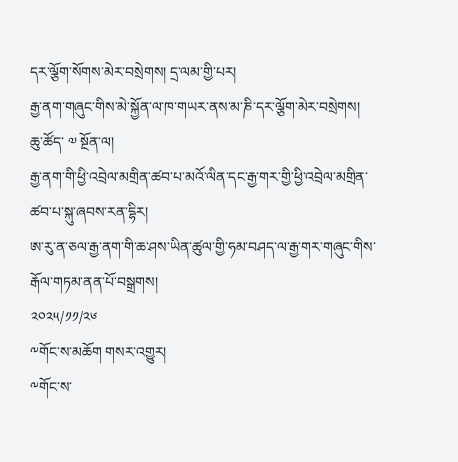དར་ལྕོག་སོགས་མེར་བསྲེགས། དྲ་ལམ་གྱི་པར།
རྒྱ་ནག་གཞུང་གིས་མེ་སྐྱོན་ལ་ཁ་གཡར་ནས་མ་ཎི་དར་ལྕོག་མེར་བསྲེགས།
ཆུ་ཚོད་ ༧ སྔོན་ལ།
རྒྱ་ནག་གི་ཕྱི་འབྲེལ་མགྲིན་ཚབ་པ་མའོ་ལིན་དང་རྒྱ་གར་གྱི་ཕྱི་འབྲེལ་མགྲིན་ཚབ་པ་སྐུ་ཞབས་རན་དྷིར།
ཨ་རུ་ན་ཅལ་རྒྱ་ནག་གི་ཆ་ཤས་ཡིན་ཚུལ་གྱི་ཧམ་བཤད་ལ་རྒྱ་གར་གཞུང་གིས་རྒོལ་གཏམ་ནན་པོ་བསྒྲགས།
༢༠༢༥/༡༡/༢༦
༸གོང་ས་མཆོག གསར་འགྱུར།
༸གོང་ས་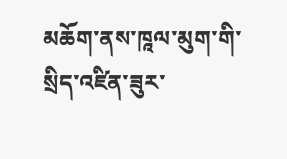མཆོག་ནས་ཁཱལ་མུག་གི་སྲིད་འཛིན་ཟུར་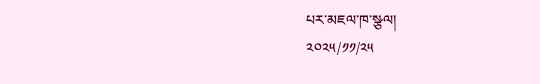པར་མཇལ་ཁ་སྩལ།
༢༠༢༥/༡༡/༢༥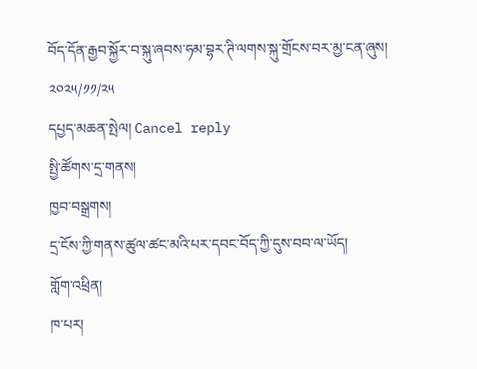བོད་དོན་རྒྱབ་སྐྱོར་བ་སྐུ་ཞབས་ཧམ་བྷར་ཊི་ལགས་སྐུ་གྲོངས་བར་མྱ་ངན་ཞུས།
༢༠༢༥/༡༡/༢༥
དཔྱད་མཆན་སྤེལ། Cancel reply
སྤྱི་ཚོགས་དྲ་གནས།
ཁྱབ་བསྒྲགས།
དྲ་ངོས་ཀྱི་གནས་ཚུལ་ཚང་མའི་པར་དབང་བོད་ཀྱི་དུས་བབ་ལ་ཡོད།
གློག་འཕྲིན།
ཁ་པར།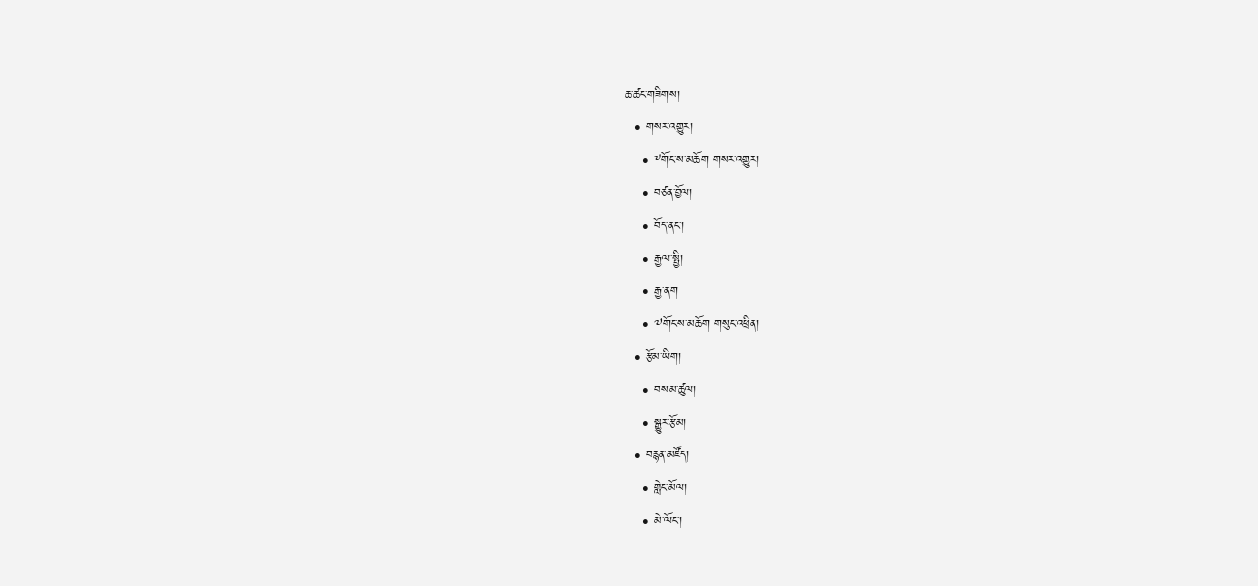ཆ་ཚང་གཟིགས།
  • གསར་འགྱུར།
    • ༸གོང་ས་མཆོག གསར་འགྱུར།
    • བཙན་བྱོལ།
    • བོད་ནང་།
    • རྒྱལ་སྤྱི།
    • རྒྱ་ནག
    • ༧གོང་ས་མཆོག གསུང་འཕྲིན།
  • རྩོམ་ཡིག།
    • བསམ་ཚུལ།
    • སྒྱུར་རྩོམ།
  • བརྙན་མཛོད།
    • གླེང་མོལ།
    • མེ་ལོང་།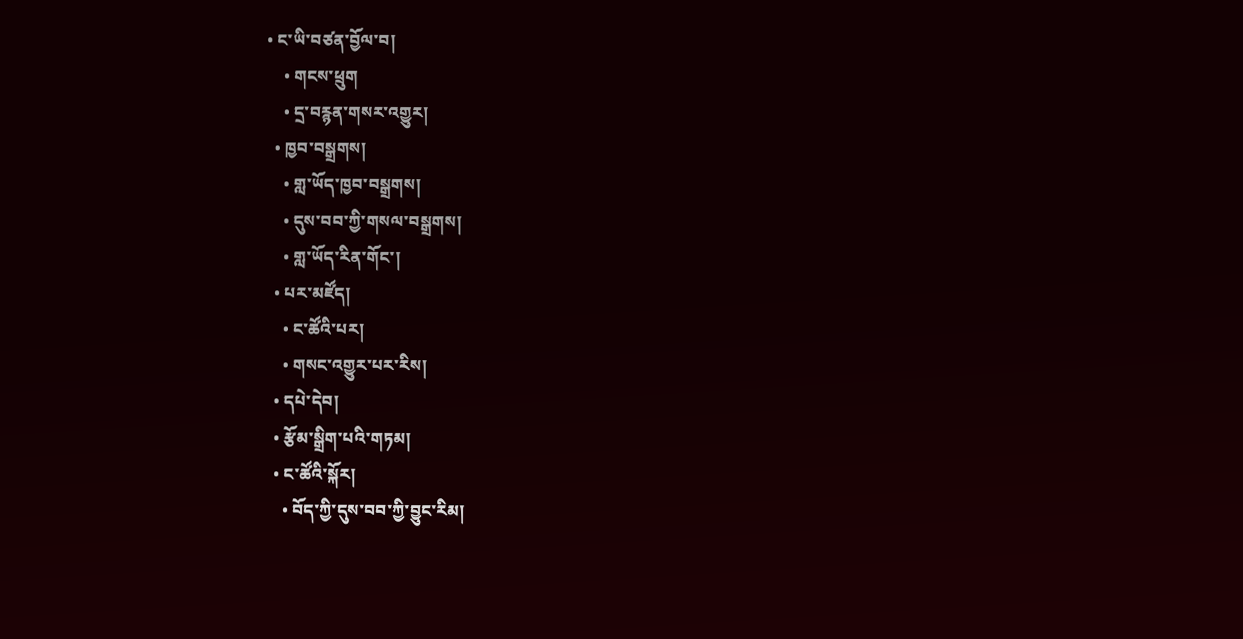• ང་ཡི་བཙན་བྱོལ་བ།
    • གངས་ཕྲུག
    • དྲ་བརྙན་གསར་འགྱུར།
  • ཁྱབ་བསྒྲགས།
    • གླ་ཡོད་ཁྱབ་བསྒྲགས།
    • དུས་བབ་ཀྱི་གསལ་བསྒྲགས།
    • གླ་ཡོད་རིན་གོང་།
  • པར་མཛོད།
    • ང་ཚོའི་པར།
    • གསང་འགྱུར་པར་རིས།
  • དཔེ་དེབ།
  • རྩོམ་སྒྲིག་པའི་གཏམ།
  • ང་ཚོའི་སྐོར།
    • བོད་ཀྱི་དུས་བབ་ཀྱི་བྱུང་རིམ།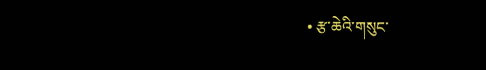• རྩ་ཆེའི་གསུང་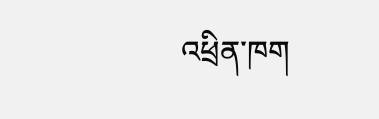འཕྲིན་ཁག